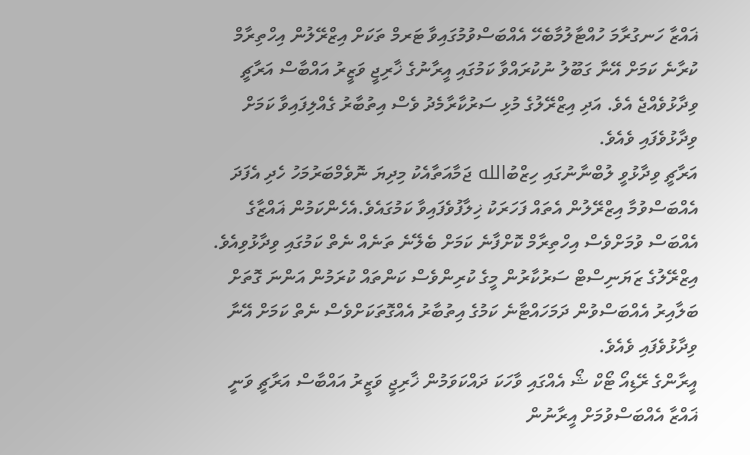ޣައްޒާ ހަނގުރާމަ ހުއްޓާލުމާބެހޭ އެއްބަސްވުމުގައިވާ ޓަރމް ތަކަށް އިޒްރޭލުން އިހްތިރާމް ކުރާނެ ކަމަށް އޭނާ ގަބޫލު ނުކުރައްވާ ކަމުގައި އީރާނުގެ ޚާރިޖީ ވަޒީރު އައްބާސް އަރާޗީ ވިދާޅުވެއްޖެ އެވެ. އަދި އިޒްރޭލުގެ މުޅި ސަރުކާރާމެދު ވެސް އިތުބާރު ގެއްލިފައިވާ ކަމަށް ވިދާޅުވެފައި ވެއެވެ.
އަރާޗީ ވިދާޅުވީ ލުބްނާނުގައި ހިޒްބުالله ޖަމާއަތާއެކު މިދިޔަ ނޮވެމްބަރުމަހު ހެދި އެފަދަ އެއްބަސްވުމާ އިޒްރޭލުން އެތައް ފަހަރަކު ޚިލާފުވެފައިވާ ކަމުގައެވެ.އެހެންކަމުން ޣައްޒާގެ އެއްބަސް ވުމަށްވެސް އިހްތިރާމް ކޮށްފާނެ ކަމަށް ބެލޭނެ ތަނެއް ނެތް ކަމުގައި ވިދާޅުވިއެވެ. އިޒްރޭލުގެ ޒަޔަނިސްޓް ސަރުކާރުން މީގެ ކުރިންވެސް ކަންތައް ކުރަމުން އަންނަ ގޮތަށް ބަލާއިރު އެއްބަސްވުން ދަމަހައްޓާނެ ކަމުގެ އިތުބާރު އެއްގޮތަކަށްވެސް ނެތް ކަމަށް އޭނާ ވިދާޅުވެފައި ވެއެވެ.
އީރާންގެ ރޭޑިއޯ ޓޯކް ޝޯ އެއްގައި ވާހަކަ ދައްކަވަމުން ޚާރިޖީ ވަޒީރު އައްބާސް އަރާޗީ ވަނީ ޣައްޒާ އެއްބަސްވުމަށް އީރާނުން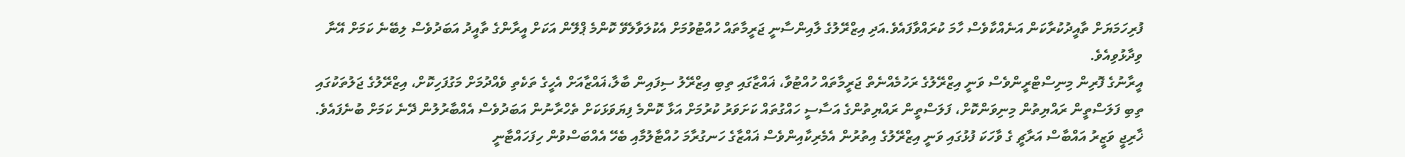ފުރިހަމަޔަށް ތާއީދުކުރާކަން އަނެއްކާވެސް ހާމަ ކުރައްވާފައެވެ.އަދި އިޒްރޭލުގެ ލާއިންސާނީ ޖަރީމާތައް ހުއްޓުވުމަށް އެކުލަވާލެވޭ ކޮންމެ ޕްލޭން އަކަށް އީރާންގެ ތާއީދު އަބަދުވެސް ލިބޭނެ ކަމަށް އޭނާ ވިދާޅުވިއެވެ.
އީރާނުގެ ފޮރިން މިނިސްޓްރީންވެސް ވަނީ އިޒްރޭލުގެ ރަހުމެއްނެތް ޖަރީމާތައް ހުއްޓުވާ، ޣައްޒާގައި ތިބި އިޒްރޭލު ސިފައިން ބާލާ،ޣައްޒާއަށް އެހީގެ ތަކެތި ވެއްދުމަށް މަގުފަހިކޮށް، އިޒްރޭލުގެ ޖަލުތަކުގައި ތިބި ފަލަސްތީން ރައްޔިތުން މިނިވަންކޮށް، ފަލަސްތީން ރައްޔިތުންގެ އަސާސީ ހައްގުތައް ކަށަވަރު ކުރުމަށް އަޅާ ކޮންމެ ފިޔަވަޅަކަށް ތެހްރާނުން އަބަދުވެސް އެއްބާރުލުން ދޭނެ ކަމަށް ބުނެފައެވެ.
ޚާރިޖީ ވަޒީރު އައްބާސް އަރާޗީ ގެ ވާހަކަ ފުޅުގައި ވަނީ އިޒްރޭލުގެ އިތުރުން އެމެރިކާއިންވެސް ޣައްޒާގެ ހަނގުރާމަ ހުއްޓާލުމާއި ބެހޭ އެއްބަސްވުން ހިފަހައްޓާނީ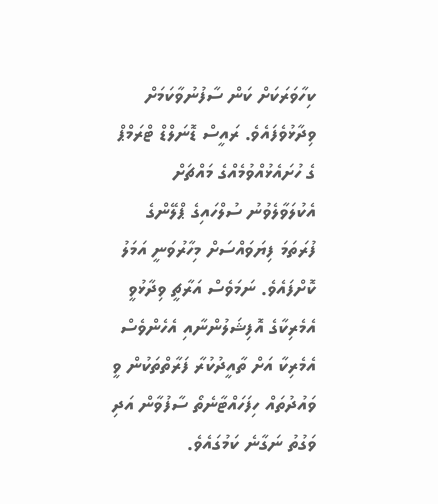ކިހާވަރަކަށް ކަން ސާފުނުވާކަމަށް ވިދާޅުވެފައެވެ. ރައީސް ޑޮނަލްޑް ޓްރަމްޕް ގެ ހުށައެޅުއްވުމެއްގެ މައްޗަށް އެކުލަވާލެވުނު ސުލްހައިގެ ޕްލޭންގެ ފުރަތަމަ ފިޔަވައްސަށް މިހާރުވަނީ އަމަލު ކޮށްފައެވެ. ނަމަވެސް އަރާޗީ ވިދާޅުވީ އެމެރިކާގެ އޮފިޝަލުންނާއި އެހެންވެސް އެމެރިކާ އަށް ތާއީދުކުރާ ފަރާތްތަކުން ވީ ވައުދުތައް ހިފަހައްޓާނެތޯ ސާފުވާން އަދި ވަގުތު ނަގާނެ ކަމުގައެވެ.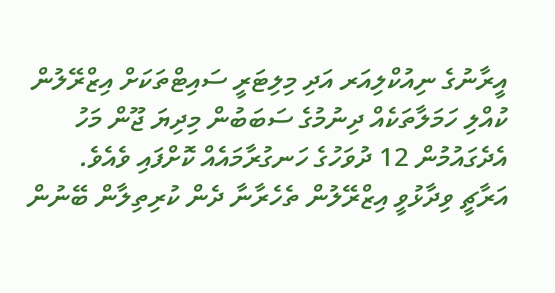އީރާނުގެ ނިއުކްލިއަރ އަދި މިލިޓަރީ ސައިޓްތަކަށް އިޒްރޭލުން ކުއްލި ހަމަލާތަކެއް ދިނުމުގެ ސަބަބުން މިދިޔަ ޖޫން މަހު އެދެގައުމުން 12 ދުވަހުގެ ހަނގުރާމައެއް ކޮށްފައި ވެއެވެ.
އަރާޗީ ވިދާޅުވީ އިޒްރޭލުން ތެހެރާނާ ދެން ކުރިތިލާން ބޭނުން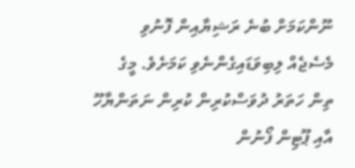ނޫންކަމަށް ބުނެ ރަޝިޔާއިން ފޮނުވި މެސެޖެއް ލިބިވަޑައިގެންނެވި ކަމަށެވެ. މީގެ ތިން ހަތަރު ދުވަސްކުރިން ކުރިން ނަތަންޔާހޫ އާއި ޕޫޓިން ފޯނުން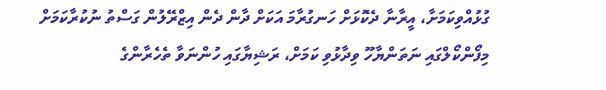ގުޅުއްވިކަމަށާ، އީރާނާ ދެކޮޅަށް ހަނގުރާމަ އަކަށް ދާން ދެން އިޒްރޭލުން ގަސްތު ނުކުރާކަމަށް މިފޯންކޯލްގައި ނަތަންޔާހޫ ވިދާޅުވި ކަމަށް، ރަޝިޔާގައި ހުންނަވާ ތެހެރާންގެ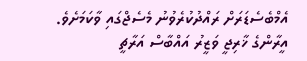އެމްބެސެޑަރަށް ރައްދުކުރެވުނު މެސެޖްގައި ވާކަމަށެވެ.
އީރާންގެ ޚާރިޖީ ވަޒީރު އައްބާސް އަރާޗީ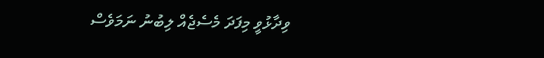ވިދާޅުވީ މިފަދަ މެސެޖެއް ލިބުނު ނަމަވެސް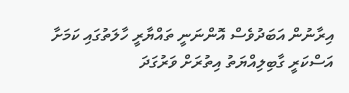އިރާނުން އަބަދުވެސް އޮންނަނީ ތައްޔާރީ ހާލަތުގައި ކަމަށާ އަސްކަރީ ގާބިލިއްޔަތު އިތުރަށް ވަރުގަދަ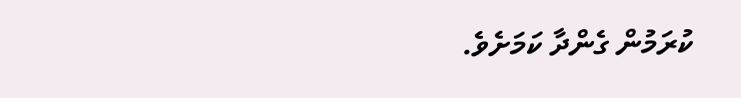ކުރަމުން ގެންދާ ކަމަށެވެ.